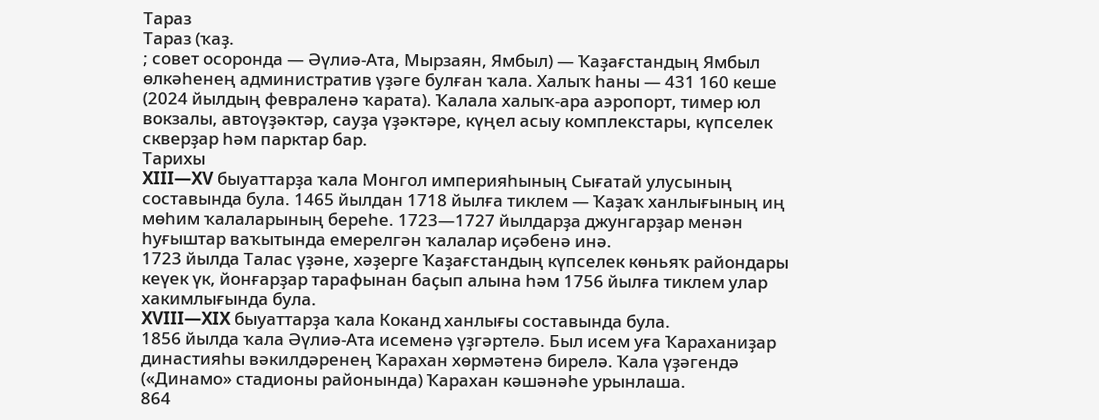Тараз
Тараз (ҡаҙ.
; совет осоронда — Әүлиә-Ата, Мырзаян, Ямбыл) — Ҡаҙағстандың Ямбыл өлкәһенең административ үҙәге булған ҡала. Халыҡ һаны — 431 160 кеше (2024 йылдың февраленә ҡарата). Ҡалала халыҡ-ара аэропорт, тимер юл вокзалы, автоүҙәктәр, сауҙа үҙәктәре, күңел асыу комплекстары, күпселек скверҙар һәм парктар бар.
Тарихы
XIII—XV быуаттарҙа ҡала Монгол империяһының Сығатай улусының составында була. 1465 йылдан 1718 йылға тиклем — Ҡаҙаҡ ханлығының иң мөһим ҡалаларының береһе. 1723—1727 йылдарҙа джунгарҙар менән һуғыштар ваҡытында емерелгән ҡалалар иҫәбенә инә.
1723 йылда Талас үҙәне, хәҙерге Ҡаҙағстандың күпселек көньяҡ райондары кеүек үк, йонғарҙар тарафынан баҫып алына һәм 1756 йылға тиклем улар хакимлығында була.
XVIII—XIX быуаттарҙа ҡала Коканд ханлығы составында була.
1856 йылда ҡала Әүлиә-Ата исеменә үҙгәртелә. Был исем уға Ҡараханиҙар династияһы вәкилдәренең Ҡарахан хөрмәтенә бирелә. Ҡала үҙәгендә («Динамо» стадионы районында) Ҡарахан кәшәнәһе урынлаша.
864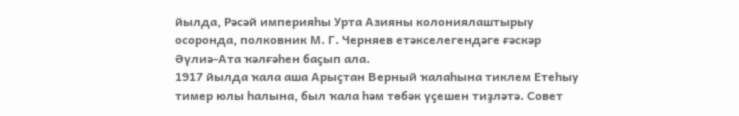йылда, Рәсәй империяһы Урта Азияны колониялаштырыу осоронда, полковник М. Г. Черняев етәкселегендәге ғәскәр Әүлиә-Ата ҡәлғәһен баҫып ала.
1917 йылда ҡала аша Арыҫтан Верный ҡалаһына тиклем Етеһыу тимер юлы һалына, был ҡала һәм төбәк үҫешен тиҙләтә. Совет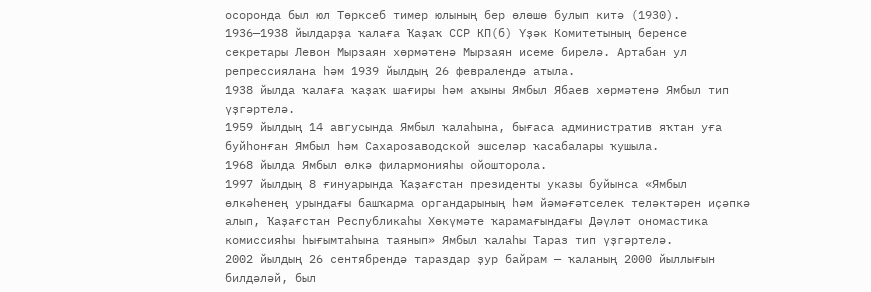осоронда был юл Төрксеб тимер юлының бер өлөшө булып китә (1930).
1936—1938 йылдарҙа ҡалаға Ҡаҙаҡ ССР КП(б) Үҙәк Комитетының беренсе секретары Левон Мырзаян хөрмәтенә Мырзаян исеме бирелә. Артабан ул репрессиялана һәм 1939 йылдың 26 февралендә атыла.
1938 йылда ҡалаға ҡаҙаҡ шағиры һәм аҡыны Ямбыл Ябаев хөрмәтенә Ямбыл тип үҙгәртелә.
1959 йылдың 14 авгусында Ямбыл ҡалаһына, бығаса административ яҡтан уға буйһонған Ямбыл һәм Сахарозаводской эшселәр ҡасабалары ҡушыла.
1968 йылда Ямбыл өлкә филармонияһы ойошторола.
1997 йылдың 8 ғинуарында Ҡаҙағстан президенты указы буйынса «Ямбыл өлкәһенең урындағы башҡарма органдарының һәм йәмәғәтселек теләктәрен иҫәпкә алып, Ҡаҙағстан Республикаһы Хөкүмәте ҡарамағындағы Дәүләт ономастика комиссияһы һығымтаһына таянып» Ямбыл ҡалаһы Тараз тип үҙгәртелә.
2002 йылдың 26 сентябрендә тараздар ҙур байрам — ҡаланың 2000 йыллығын билдәләй, был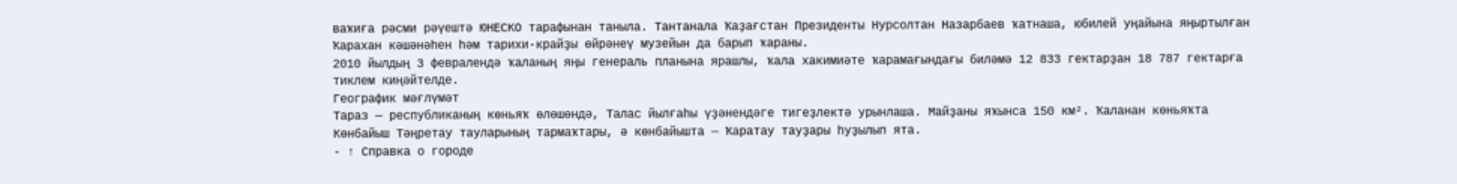ваҡиға рәсми рәүештә ЮНЕСКО тарафынан таныла. Тантанала Ҡаҙағстан Президенты Нурсолтан Назарбаев ҡатнаша, юбилей уңайына яңыртылған Ҡарахан кәшәнәһен һәм тарихи-крайҙы өйрәнеү музейын да барып ҡараны.
2010 йылдың 3 февралендә ҡаланың яңы генераль планына ярашлы, ҡала хакимиәте ҡарамағындағы биләмә 12 833 гектарҙан 18 787 гектарға тиклем киңәйтелде.
Географик мәғлүмәт
Тараз — республиканың көньяҡ өлөшөндә, Талас йылғаһы үҙәнендәге тигеҙлектә урынлаша. Майҙаны яҡынса 150 км². Ҡаланан көньяҡта Көнбайыш Тәңретау тауларының тармаҡтары, ә көнбайышта — Ҡаратау тауҙары һуҙылып ята.
- ↑ Справка о городе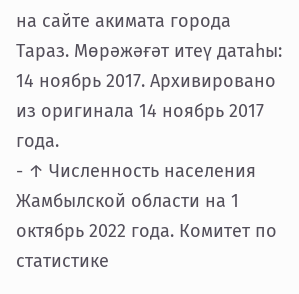на сайте акимата города Тараз. Мөрәжәғәт итеү датаһы: 14 ноябрь 2017. Архивировано из оригинала 14 ноябрь 2017 года.
- ↑ Численность населения Жамбылской области на 1 октябрь 2022 года. Комитет по статистике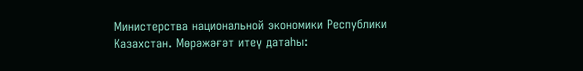Министерства национальной экономики Республики Казахстан. Мөрәжәғәт итеү датаһы: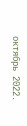октябрь 2022.